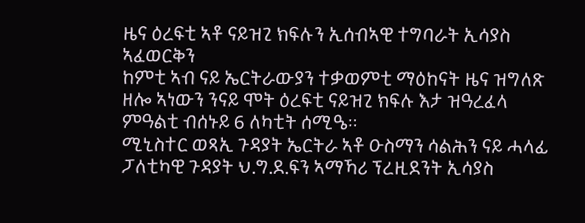ዜና ዕረፍቲ ኣቶ ናይዝጊ ክፍሉን ኢሰብኣዊ ተግባራት ኢሳያስ ኣፈወርቅን
ከምቲ ኣብ ናይ ኤርትራውያን ተቃወምቲ ማዕከናት ዜና ዝግለጽ ዘሎ ኣነውን ንናይ ሞት ዕረፍቲ ናይዝጊ ክፍሉ እታ ዝዓረፈላ ምዓልቲ ብሰኑይ 6 ለካቲት ሰሚዔ።
ሚኒስተር ወጻኢ ጉዳያት ኤርትራ ኣቶ ዑስማን ሳልሕን ናይ ሓላፊ ፓለቲካዊ ጉዳያት ህ.ግ.ደ.ፍን ኣማኻሪ ፕረዚደንት ኢሳያስ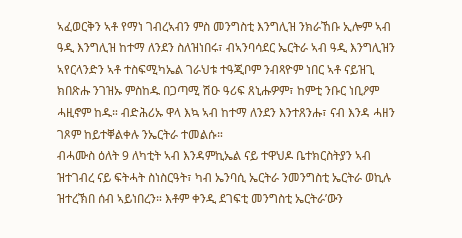ኣፈወርቅን ኣቶ የማነ ገብረኣብን ምስ መንግስቲ እንግሊዝ ንክራኸቡ ኢሎም ኣብ ዓዲ እንግሊዝ ከተማ ለንደን ስለዝነበሩ፣ ብኣንባሳደር ኤርትራ ኣብ ዓዲ እንግሊዝን ኣየርላንድን ኣቶ ተስፍሚካኤል ገራህቱ ተዓጂቦም ንብጻዮም ነበር ኣቶ ናይዝጊ ክበጽሑ ንገዝኡ ምስከዱ በጋጣሚ ሽዑ ዓሪፍ ጸኒሑዎም፣ ከምቲ ንቡር ነቢዖም ሓዚኖም ከዱ። ብድሕሪኡ ዋላ እኳ ኣብ ከተማ ለንደን እንተጸንሑ፣ ናብ እንዳ ሓዘን ገጾም ከይተቐልቀሉ ንኤርትራ ተመልሱ።
ብሓሙስ ዕለት 9 ለካቲት ኣብ እንዳምኪኤል ናይ ተዋህዶ ቤተክርስትያን ኣብ ዝተገብረ ናይ ፍትሓት ስነስርዓት፣ ካብ ኤንባሲ ኤርትራ ንመንግስቲ ኤርትራ ወኪሉ ዝተረኽበ ሰብ ኣይነበረን። እቶም ቀንዲ ደገፍቲ መንግስቲ ኤርትራ’ውን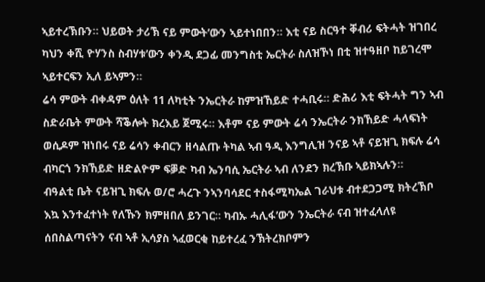ኣይተረኽቡን። ህይወት ታሪኽ ናይ ምውት’ውን ኣይተነበበን። እቲ ናይ ስርዓተ ቐብሪ ፍትሓት ዝገበረ ካህን ቀሺ ዮሃንስ ስብሃቱ’ውን ቀንዲ ደጋፊ መንግስቲ ኤርትራ ስለዝኾነ በቲ ዝተዓዘቦ ከይገረሞ ኣይተርፍን ኢለ ይኣምን።
ሬሳ ምውት ብቀዳም ዕለት 11 ለካቲት ንኤርትራ ከምዝኸይድ ተሓቢሩ። ድሕሪ እቲ ፍትሓት ግን ኣብ ስድራቤት ምውት ሻቕሎት ክረእይ ጀሚሩ። እቶም ናይ ምውት ሬሳ ንኤርትራ ንክኸይድ ሓላፍነት ወሲዶም ዝነበሩ ናይ ሬሳን ቀብርን ዘሳልጡ ትካል ኣብ ዓዲ እንግሊዝ ንናይ ኣቶ ናይዝጊ ክፍሉ ሬሳ ብካርጎ ንክኸይድ ዘድልዮም ፍቓድ ካብ ኤንባሲ ኤርትራ ኣብ ለንደን ክረኽቡ ኣይክኣሉን።
ብዓልቲ ቤት ናይዝጊ ክፍሉ ወ/ሮ ሓረጉ ንኣንባሳደር ተስፋሚካኤል ገራህቱ ብተደጋጋሚ ክትረኽቦ እኳ እንተፈተነት የለኹን ክምዘበለ ይንገር። ካብኡ ሓሊፋ’ውን ንኤርትራ ናብ ዝተፈላለዩ ሰበስልጣናትን ናብ ኣቶ ኢሳያስ ኣፈወርቂ ከይተረፈ ንኽትረክቦምን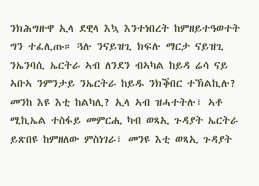ንክሕግዙዋ ኢላ ደዊላ እኳ እንተነበረት ከምዘይተዓወተት ግን ተፈሊጡ። ጓሉ ንናይዝጊ ክፍሉ ማርታ ናይዝጊ ንኤንባሲ ኤርትራ ኣብ ለንደን ብኣካል ከይዳ ሬሳ ናይ ኣቡኣ ንምንታይ ንኤርትራ ከይዱ ንክቕበር ተኽልኪሉ? መንከ እዩ እቲ ከልካሊ? ኢላ ኣብ ዝሓተትሉ፣ ኣቶ ሚኪኤል ተስፋይ መምርሒ ካብ ወጻኢ ጉዳያት ኤርትራ ይጽበዩ ከምዘለው ምስነገራ፣ መንዩ እቲ ወጻኢ ጉዳያት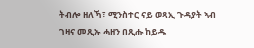ትብሎ ዘለኻ፣ ሚንስተር ናይ ወጻኢ ጉዳያት ኣብ ገዛና መጺኡ ሓዘን በጺሑ ከይዱ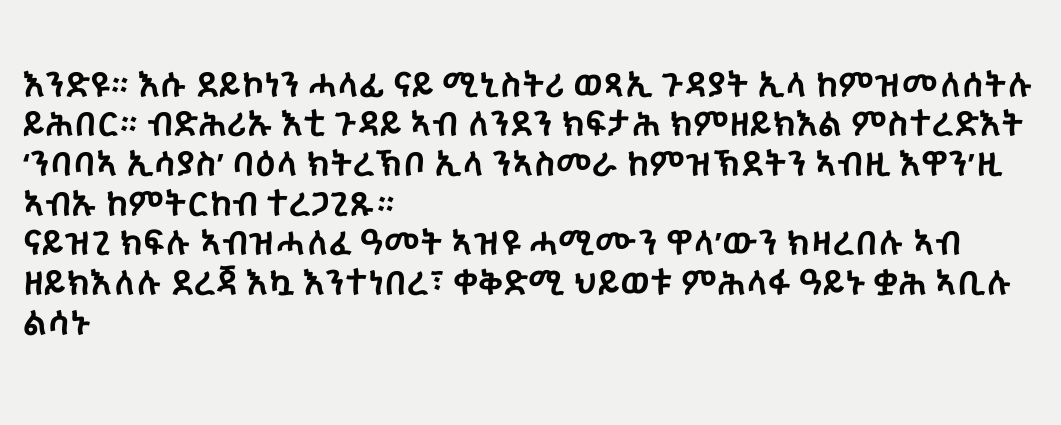እንድዩ። እሱ ደይኮነን ሓላፊ ናይ ሚኒስትሪ ወጻኢ ጉዳያት ኢላ ከምዝመለሰትሉ ይሕበር። ብድሕሪኡ እቲ ጉዳይ ኣብ ለንደን ክፍታሕ ክምዘይክእል ምስተረድእት ‘ንባባኣ ኢሳያስ’ ባዕላ ክትረኽቦ ኢላ ንኣስመራ ከምዝኽደትን ኣብዚ እዋን’ዚ ኣብኡ ከምትርከብ ተረጋጊጹ።
ናይዝጊ ክፍሉ ኣብዝሓለፈ ዓመት ኣዝዩ ሓሚሙን ዋላ’ውን ክዛረበሉ ኣብ ዘይክእለሉ ደረጃ እኳ እንተነበረ፣ ቀቅድሚ ህይወቱ ምሕላፋ ዓይኑ ቋሕ ኣቢሉ ልሳኑ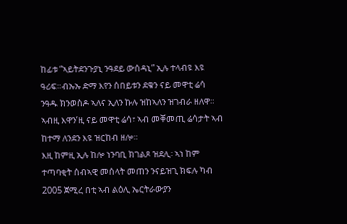ከፊቱ “ኣይትደንጉያኒ ንዓደይ ውሰዳኒ” ኢሉ ተላብዩ እዩ ዓሪፍ።ብኡኡ ድማ እየን ሰበይቱን ደቁን ናይ መዋቲ ሬሳ ንዓዱ ክንወስዶ ኣለና ኢለን ኩሉ ዝከኣለን ዝገብራ ዘለዋ።
ኣብዚ እዋን’ዚ ናይ መዋቲ ሬሳ፣ ኣብ መቐመጢ ሬሳታት ኣብ ከተማ ለንደን እዩ ዝርከብ ዘሎ።
እዚ ከምዚ ኢሉ ከሎ ነንባቢ ክገልጾ ዝደሊ፡ ኣነ ከም ተጣባቂት ሰብኣዊ መሰላት መጠን ንናይዝጊ ክፍሉ ካብ 2005 ጀሚረ በቲ ኣብ ልዕሊ ኤርትራውያን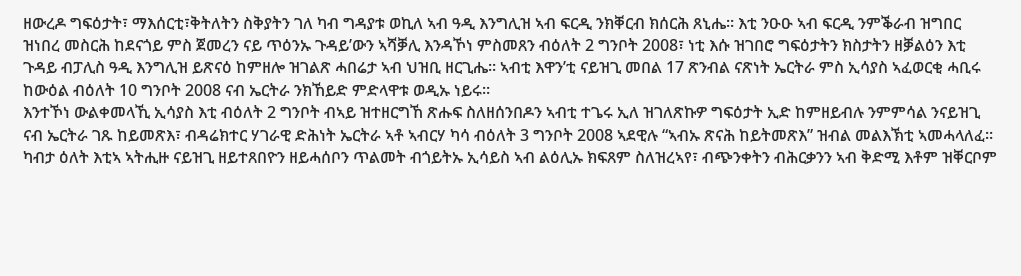ዘውረዶ ግፍዕታት፣ ማእሰርቲ፣ቅትለትን ስቅያትን ገለ ካብ ግዳያቱ ወኪለ ኣብ ዓዲ እንግሊዝ ኣብ ፍርዲ ንክቐርብ ክሰርሕ ጸኒሔ። እቲ ንዑዑ ኣብ ፍርዲ ንምቕራብ ዝግበር ዝነበረ መስርሕ ከደናጎይ ምስ ጀመረን ናይ ጥዕንኡ ጉዳይ’ውን ኣሻቓሊ እንዳኾነ ምስመጸን ብዕለት 2 ግንቦት 2008፣ ነቲ እሱ ዝገበሮ ግፍዕታትን ክስታትን ዘቓልዕን እቲ ጉዳይ ብፓሊስ ዓዲ እንግሊዝ ይጽናዕ ከምዘሎ ዝገልጽ ሓበሬታ ኣብ ህዝቢ ዘርጊሔ። ኣብቲ እዋን’ቲ ናይዝጊ መበል 17 ጽንብል ናጽነት ኤርትራ ምስ ኢሳያስ ኣፈወርቂ ሓቢሩ ከውዕል ብዕለት 10 ግንቦት 2008 ናብ ኤርትራ ንክኸይድ ምድላዋቱ ወዲኡ ነይሩ።
እንተኾነ ውልቀመላኺ ኢሳያስ እቲ ብዕለት 2 ግንቦት ብኣይ ዝተዘርግኸ ጽሑፍ ስለዘሰንበዶን ኣብቲ ተጌሩ ኢለ ዝገለጽኩዎ ግፍዕታት ኢድ ከምዘይብሉ ንምምሳል ንናይዝጊ ናብ ኤርትራ ገጹ ከይመጽእ፣ ብዳሬክተር ሃገራዊ ድሕነት ኤርትራ ኣቶ ኣብርሃ ካሳ ብዕለት 3 ግንቦት 2008 ኣደዊሉ “ኣብኡ ጽናሕ ከይትመጽእ” ዝብል መልእኽቲ ኣመሓላለፈ።
ካብታ ዕለት እቲኣ ኣትሒዙ ናይዝጊ ዘይተጸበዮን ዘይሓሰቦን ጥልመት ብጎይትኡ ኢሳይስ ኣብ ልዕሊኡ ክፍጸም ስለዝረኣየ፣ ብጭንቀትን ብሕርቃንን ኣብ ቅድሚ እቶም ዝቐርቦም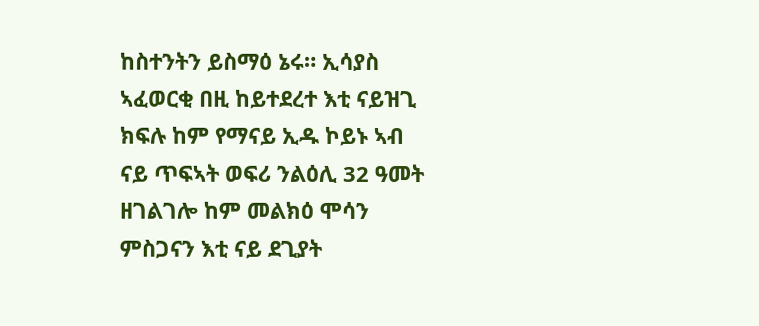ከስተንትን ይስማዕ ኔሩ። ኢሳያስ ኣፈወርቂ በዚ ከይተደረተ እቲ ናይዝጊ ክፍሉ ከም የማናይ ኢዱ ኮይኑ ኣብ ናይ ጥፍኣት ወፍሪ ንልዕሊ 32 ዓመት ዘገልገሎ ከም መልክዕ ሞሳን ምስጋናን እቲ ናይ ደጊያት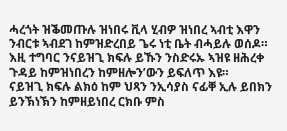ሓረጎት ዝቕመጡሉ ዝነበሩ ቪላ ሂብዎ ዝነበረ ኣብቲ እዋን ንብርቱ ኣብደገ ከምዝድረበይ ጌሩ ነቲ ቤት ብሓይሉ ወሰዶ። እዚ ተግባር ንናይዝጊ ክፍሉ ይኹን ንስድሩኡ ኣዝዩ ዘሕረቀ ጉዳይ ከምዝነበረን ከምዘሎን’ውን ይፍለጥ እዩ።
ናይዝጊ ክፍሉ ልክዕ ከም ህጻን ንኢሳያስ ናፊቐ ኢሉ ይበክን ይንኽነኽን ከምዘይነበረ ርክቡ ምስ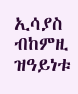ኢሳያስ ብከምዚ ዝዓይነቱ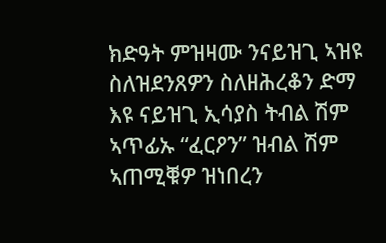ክድዓት ምዝዛሙ ንናይዝጊ ኣዝዩ ስለዝደንጸዎን ስለዘሕረቆን ድማ እዩ ናይዝጊ ኢሳያስ ትብል ሽም ኣጥፊኡ “ፈርዖን” ዝብል ሽም ኣጠሚቑዎ ዝነበረን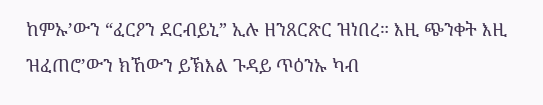ከምኡ’ውን “ፈርዖን ደርብይኒ” ኢሉ ዘንጸርጽር ዝነበረ። እዚ ጭንቀት እዚ ዝፈጠሮ’ውን ክኸውን ይኽእል ጉዳይ ጥዕንኡ ካብ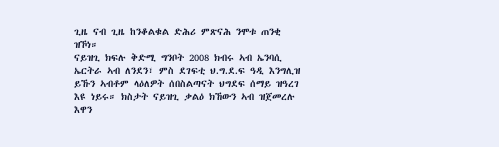ጊዜ ናብ ጊዜ ከንቆልቁል ድሕሪ ምጽናሕ ንሞቱ ጠንቂ ዝኾነ።
ናይዝጊ ክፍሉ ቅድሚ ግንቦት 2008 ክብሩ ኣብ ኤንባሲ ኤርትራ ኣብ ለንደን፣ ምስ ደገፍቲ ህ.ግ.ደ.ፍ ዓዲ እንግሊዝ ይኹን ኣብቶም ላዕለዎት ሰበስልጣናት ህግደፍ ሰማይ ዝዓረገ እዩ ነይሩ። ክስታት ናይዝጊ ቃልዕ ክኸውን ኣብ ዝጀመረሉ እዋን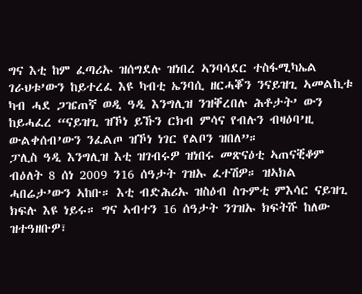ግና እቲ ከም ፈጣሪኡ ዝሰግደሉ ዝነበረ ኣንባሳደር ተስፋሚካኤል ገራህቱ’ውን ከይተረፈ እዩ ካብቲ ኤንባሲ ዘርሓቖን ንናይዝጊ ኣመልኪቱ ካብ ሓደ ጋዤጠኛ ወዲ ዓዲ እንግሊዝ ንዝቐረበሉ ሕቶታት’ ውን ከይሓፈረ “ናይዝጊ ዝኾነ ይኹን ርክብ ምሳና የብሉን ብዛዕባ’ዚ ውልቀሰብ’ውን ንፈልጦ ዝኾነ ነገር የልቦን ዝበለ”።
ፓሊስ ዓዲ እንግሊዝ እቲ ዝገብሩዎ ዝነበሩ መጽናዕቲ ኣጠናቒቆም ብዕለት 8 ሰነ 2009 ን16 ሰዓታት ገዝኡ ፈተሽዎ። ዝኣክል ሓበሬታ’ውን ኣከቡ። እቲ ብድሕሪኡ ዝስዕብ ስጉምቲ ምእሳር ናይዝጊ ክፍሉ እዩ ነይሩ። ግና ኣብተን 16 ሰዓታት ንገዝኡ ክፍትሹ ከለው ዝተዓዘቡዎ፣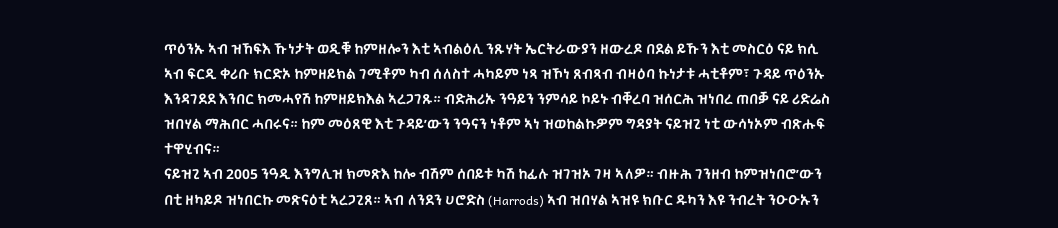ጥዕንኡ ኣብ ዝኸፍእ ኹነታት ወዲቑ ከምዘሎን እቲ ኣብልዕሊ ንጹሃት ኤርትራውያን ዘውረዶ በደል ይኹን እቲ መስርዕ ናይ ክሲ ኣብ ፍርዲ ቀሪቡ ክርድኦ ከምዘይክል ገሚቶም ካብ ሰለስተ ሓካይም ነጻ ዝኾነ ጸብጻብ ብዛዕባ ኩነታቱ ሓቲቶም፣ ጉዳይ ጥዕንኡ እንዳገደደ እንበር ክመሓየሽ ከምዘይክእል ኣረጋገጹ። ብድሕሪኡ ንዓይን ንምሳይ ኮይኑ ብቐረባ ዝሰርሕ ዝነበረ ጠበቓ ናይ ሪድሬስ ዝበሃል ማሕበር ሓበሩና። ከም መዕጸዊ እቲ ጉዳይ’ውን ንዓናን ነቶም ኣነ ዝወከልኩዎም ግዳያት ናይዝጊ ነቲ ውሳነኦም ብጽሑፍ ተዋሂብና።
ናይዝጊ ኣብ 2005 ንዓዲ እንግሊዝ ክመጽእ ከሎ ብሽም ሰበይቱ ካሽ ከፊሉ ዝገዝኦ ገዛ ኣለዎ። ብዙሕ ገንዘብ ከምዝነበሮ’ውን በቲ ዘካይዶ ዝነበርኩ መጽናዕቲ ኣረጋጊጸ። ኣብ ለንደን ሀሮድስ (Harrods) ኣብ ዝበሃል ኣዝዩ ክቡር ዱካን እዩ ንብረት ንዑዑኡን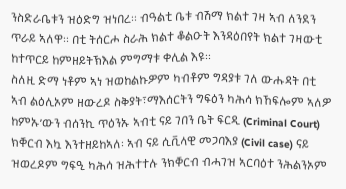ንስድራቤቱን ዝዕድግ ዝነበረ። ብዓልቲ ቤቱ ብሽማ ክልተ ገዛ ኣብ ለንደን ጥራይ ኣለዋ። በቲ ትሰርሖ ስራሕ ክልተ ቆልዑት እንዳዕበየት ክልተ ገዛውቲ ከተጥርይ ከምዘይትኽእል ምግማቱ ቀሊል እዩ።
ስለዚ ድማ ነቶም ኣነ ዝወከልኩዎም ካብቶም ግዳያቱ ገለ ውሑዳት በቲ ኣብ ልዕሊኦም ዘውረዶ ስቅያት፣ማእሰርትን ግፍዕን ካሕሳ ክኸፍሎም ኣለዎ ከምኡ’ውን ብሰንኪ ጥዕንኡ ኣብቲ ናይ ገበን ቤት ፍርዲ (Criminal Court) ክቐርብ እኳ እንተዘይከኣለ፡ ኣብ ናይ ሲቪላዊ መጋባእያ (Civil case) ናይ ዝወረዶም ግፍዒ ካሕሳ ዝሕተተሉ ንክቐርብ ብሓገዝ ኣርባዕተ ንሕልንኦም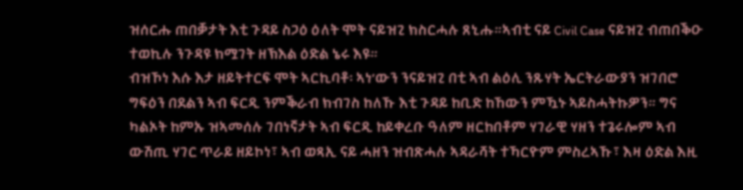ዝሰርሑ ጠበቓታት እቲ ጉዳይ ስጋዕ ዕለት ሞት ናይዝጊ ክስርሓሉ ጸኒሑ።ኣብቲ ናይ Civil Case ናይዝጊ ብጠበቕዑ ተወኪሉ ንጉዳዩ ክሟገት ዘኽእል ዕድል ኔሩ እዩ።
ብዝኾነ እሱ እታ ዘይትተርፍ ሞት ኣርኪባቶ፡ ኣነ’ውን ንናይዝጊ በቲ ኣብ ልዕሊ ንጹሃት ኤርትራውያን ዝገበሮ ግፍዕን በደልን ኣብ ፍርዲ ንምቕራብ ክብገስ ከለኹ እቲ ጉዳይ ከቢድ ከኸውን ምዃኑ ኣይስሓትኩዎን። ግና ካልኦት ከምኡ ዝኣመሰሉ ገበነኛታት ኣብ ፍርዲ ከይቀረቡ ዓለም ዘርከበቶም ሃገራዊ ሃዘን ተጌሩሎም ኣብ ውሽጢ ሃገር ጥራይ ዘይኮነ፣ ኣብ ወጻኢ ናይ ሓዘን ዝብጽሓሉ ኣዳራሻት ተኻርዮም ምስረኣኹ፣ እዛ ዕድል እዚ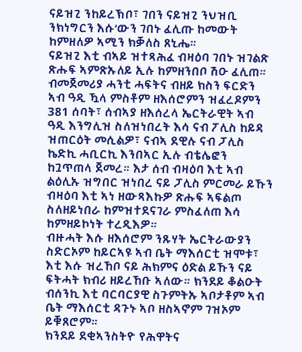ናይዝጊ ንከይረኽቦ፣ ገበን ናይዝጊ ንህዝቢ ንክነግርን እሱ’ውን ገበኑ ፈሊጡ ከመውት ከምዘለዎ ኣሚን ክቓለስ ጸኒሔ።
ናይዝጊ እቲ ብኣይ ዝተጻሕፈ ብዛዕባ ገበኑ ዝገልጽ ጽሑፍ ኣምጽኡለይ ኢሉ ከምዘንበቦ ሽዑ ፈሊጠ። ብመጀመሪያ ሓንቲ ሓፍትና ብዘይ ክስን ፍርድን ኣብ ዓዲ ዃላ ምስቶም ዘእሰሮምን ዝፈረዶምን 381 ሰባት፣ ሰብኣያ ዘእሰረላ ኤርትራዊት ኣብ ዓዲ እንግሊዝ ስለዝነበረት እሳ ናብ ፖሊስ ከይዳ ዝጠርዕት መሲልዎ፣ ናብኣ ደዊሉ ናብ ፓሊስ ኬድኪ ሓቢርኪ እንበኣር ኢሉ ብቴሌፎን ከጓጥጠላ ጀመረ። እታ ሰብ ብዛዕባ እቲ ኣብ ልዕሊኡ ዝግበር ዝነበረ ናይ ፓሊስ ምርመራ ይኹን ብዛዕባ እቲ ኣነ ዘውጻእኩዎ ጽሑፍ ኣፍልጦ ስለዘይነበራ ከምዝተደናገራ ምስፈለጠ እሳ ከምዘይኮነት ተረዲእዎ።
ብዙሓት እሱ ዘእሰሮም ንጹሃት ኤርትራውያን ስድርኦም ከይርኣዩ ኣብ ቤት ማእሰርቲ ዝሞቱ፣ እቲ እሱ ዝረኸቦ ናይ ሕክምና ዕድል ይኹን ናይ ፍትሓት ክብሪ ዘይረኸቡ ኣለው። ክንደይ ቆልዑት ብሰንኪ እቲ ባርባርያዊ ስጉምትኡ ኣቦታቶም ኣብ ቤት ማእሰርቲ ዳጉኑ ኣቦ ዘስኣኖም ገዝኦም ይቑጸሮም።
ክንደይ ደቂኣንስትዮ የሕዋትና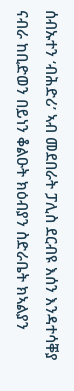ሰብኡተን ‘ብሕድሪ’ ኣብ መደበራት ፓሊስ ደርብዩ እሰን እንዳተሳቐያ ናብራ ከቢድወን በይነን ቆልዑት ክዕብያን ስድራቤት ክኣልያን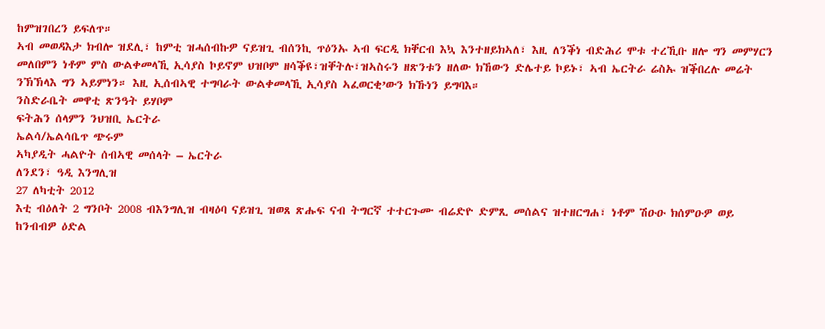ከምዝገበረን ይፍለጥ።
ኣብ መወዳእታ ክብሎ ዝደሊ፣ ከምቲ ዝሓሰብኩዎ ናይዝጊ ብሰንኪ ጥዕንኡ ኣብ ፍርዲ ክቐርብ እኳ እንተዘይክኣለ፣ እዚ ለንቕነ ብድሕሪ ሞቱ ተረኺቡ ዘሎ ግን መምሃርን መለበምን ነቶም ምስ ውልቀመላኺ ኢሳያስ ኮይኖም ህዝቦም ዘሳቕዩ፣ዝቐትሉ፣ዝኣስሩን ዘጽንቱን ዘለው ክኸውን ድሌተይ ኮይኑ፣ ኣብ ኤርትራ ሬስኡ ዝቕበረሉ መሬት ንኽኽላእ ግን ኣይምነን። እዚ ኢሰብኣዊ ተግባራት ውልቀመላኺ ኢሳያስ ኣፈወርቂ’ውን ክኹነን ይግባእ።
ንስድራቤት መዋቲ ጽንዓት ይሃቦም
ፍትሕን ሰላምን ንህዝቢ ኤርትራ
ኤልሳ/ኤልሳቤጥ ጭሩም
ኣካያዲት ሓልዮት ሰብኣዊ መሰላት – ኤርትራ
ለንደን፣ ዓዲ እንግሊዝ
27 ለካቲት 2012
እቲ ብዕለት 2 ግንቦት 2008 ብእንግሊዝ ብዛዕባ ናይዝጊ ዝወጸ ጽሑፍ ናብ ትግርኛ ተተርጉሙ ብሬድዮ ድምጺ መሰልና ዝተዘርግሐ፣ ነቶም ሽዑዑ ክሰምዑዎ ወይ ከንብብዎ ዕድል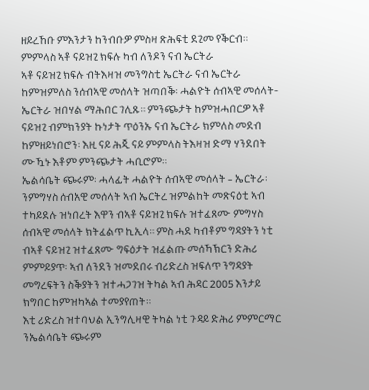ዘይረኸቡ ምእንታን ከንብቡዎ ምስዛ ጽሕፍቲ ደጊመ የቕርብ።
ምምላስ ኣቶ ናይዝጊ ክፍሉ ካብ ለንዶን ናብ ኤርትራ
ኣቶ ናይዝጊ ክፍሉ ብትእዛዝ መንግስቲ ኤርትራ ናብ ኤርትራ ከምዝምለስ ንሰብኣዊ መሰላት ዝጣበቕ፡ ሓልዮት ሰብኣዊ መሰላት- ኤርትራ ዝበሃል ማሕበር ገሊጹ። ምንጭታት ከምዝሓበርዎ ኣቶ ናይዝጊ ብምክንያት ኩነታት ጥዕንኡ ናብ ኤርትራ ክምለስ መደብ ከምዘይነበሮን፡ እዚ ናይ ሕጂ ናይ ምምላስ ትእዛዝ ድማ ሃንደበት ሙዃኑ እቶም ምንጭታት ሓቢሮም።
ኤልሳቤት ጭሩም፡ ሓላፊት ሓልዮት ሰብኣዊ መሰላት – ኤርትራ፡ ንምግሃስ ሰብአዊ መሰላት ኣብ ኤርትረ ዝምልከት መጽናዕቲ ኣብ ተካይደሉ ዝነበረት እዋን ብኣቶ ናይዝጊ ክፍሉ ዝተፈጸሙ ምግሃስ ሰብኣዊ መሰላት ክትፈልጥ ኪኢላ። ምስ ሓደ ካብቶም ግዳያትን ነቲ ብኣቶ ናይዝጊ ዝተፈጸሙ ግፍዕታት ዝፈልጡ መሰኻኽርን ድሕሪ ምምይያጥ፡ ኣብ ለንደን ዝመደበሩ ብሪድረስ ዝፍለጥ ንግዳያት መግረፍትን ስቕያትን ዝተሓጋገዝ ትካል ኣብ ሕዳር 2005 እንታይ ክግበር ከምዝካኣል ተመያየጠት።
እቲ ሪድረስ ዝተባህል ኢንግሊዛዊ ትካል ነቲ ጉዳይ ድሕሪ ምምርማር ንኤልሳቤት ጭሩም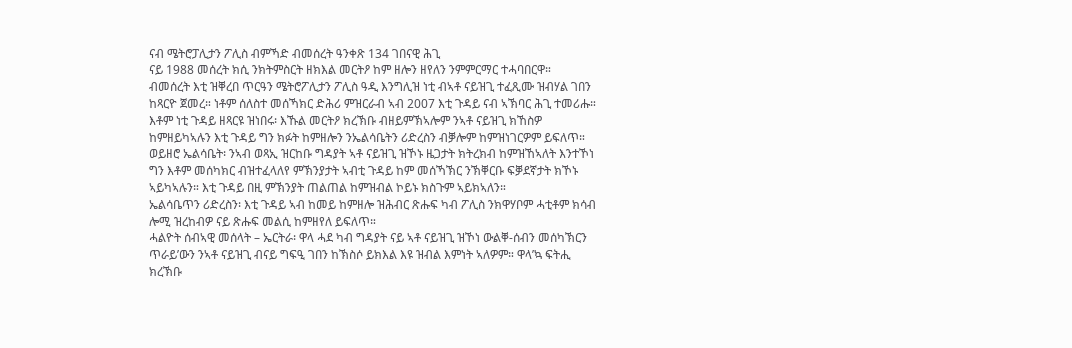ናብ ሜትሮፓሊታን ፖሊስ ብምኻድ ብመሰረት ዓንቀጽ 134 ገበናዊ ሕጊ
ናይ 1988 መሰረት ክሲ ንክትምስርት ዘክእል መርትዖ ከም ዘሎን ዘየለን ንምምርማር ተሓባበርዋ።
ብመሰረት እቲ ዝቐረበ ጥርዓን ሜትሮፖሊታን ፖሊስ ዓዲ እንግሊዝ ነቲ ብኣቶ ናይዝጊ ተፈጺሙ ዝብሃል ገበን ከጻርዮ ጀመረ። ነቶም ሰለስተ መሰኻክር ድሕሪ ምዝርራብ ኣብ 2007 እቲ ጉዳይ ናብ ኣኽባር ሕጊ ተመሪሑ። እቶም ነቲ ጉዳይ ዘጻርዩ ዝነበሩ፡ እኹል መርትዖ ክረኽቡ ብዘይምኽኣሎም ንኣቶ ናይዝጊ ክኸስዎ ከምዘይካኣሉን እቲ ጉዳይ ግን ክፉት ከምዘሎን ንኤልሳቤትን ሪድረስን ብቓሎም ከምዝነገርዎም ይፍለጥ።
ወይዘሮ ኤልሳቤት፡ ንኣብ ወጻኢ ዝርከቡ ግዳያት ኣቶ ናይዝጊ ዝኾኑ ዜጋታት ክትረክብ ከምዝኸኣለት እንተኾነ ግን እቶም መሰካክር ብዝተፈላለየ ምኽንያታት ኣብቲ ጉዳይ ከም መሰኻኽር ንኽቐርቡ ፍቓደኛታት ክኾኑ ኣይካኣሉን። እቲ ጉዳይ በዚ ምኽንያት ጠልጠል ከምዝብል ኮይኑ ክስጉም ኣይክኣለን።
ኤልሳቤጥን ሪድረስን፡ እቲ ጉዳይ ኣብ ከመይ ከምዘሎ ዝሕብር ጽሑፍ ካብ ፖሊስ ንክዋሃቦም ሓቲቶም ክሳብ ሎሚ ዝረከብዎ ናይ ጽሑፍ መልሲ ከምዘየለ ይፍለጥ።
ሓልዮት ሰብኣዊ መሰላት – ኤርትራ፡ ዋላ ሓደ ካብ ግዳያት ናይ ኣቶ ናይዝጊ ዝኾነ ውልቐ-ሰብን መሰካኽርን ጥራይ’ውን ንኣቶ ናይዝጊ ብናይ ግፍዒ ገበን ከኽስሶ ይክእል እዩ ዝብል እምነት ኣለዎም። ዋላ’ኳ ፍትሒ ክረኽቡ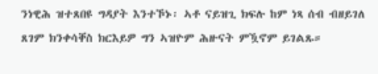ንነዊሕ ዝተጸበዩ ግዳያት እንተኾኑ፡ ኣቶ ናይዝጊ ክፍሉ ከም ነጻ ሰብ ብዘይገለ ጸገም ክንቀሳቐስ ክርእይዎ ግን ኣዝዮም ሕዙናት ምዃኖም ይገልጹ።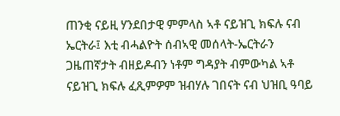ጠንቂ ናይዚ ሃንደበታዊ ምምላስ ኣቶ ናይዝጊ ክፍሉ ናብ ኤርትራ፤ እቲ ብሓልዮት ሰብኣዊ መሰላት-ኤርትራን ጋዜጠኛታት ብዘይዶብን ነቶም ግዳያት ብምውካል ኣቶ ናይዝጊ ክፍሉ ፈጺምዎም ዝብሃሉ ገበናት ናብ ህዝቢ ዓባይ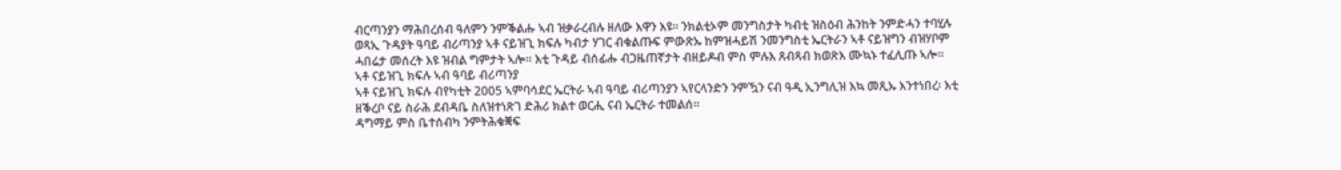ብርጣንያን ማሕበረሰብ ዓለምን ንምቕልሑ ኣብ ዝቃራረብሉ ዘለው እዋን እዩ። ንክልቲኦም መንግስታት ካብቲ ዝስዕብ ሕንከት ንምድሓን ተባሂሉ ወጻኢ ጉዳያት ዓባይ ብሪጣንያ ኣቶ ናይዝጊ ክፍሉ ካብታ ሃገር ብቁልጡፍ ምውጽኡ ከምዝሓይሽ ንመንግስቲ ኤርትራን ኣቶ ናይዝግን ብዝሃቦም ሓበሬታ መሰረት እዩ ዝብል ግምታት ኣሎ። እቲ ጉዳይ ብሰፊሑ ብጋዜጠኛታት ብዘይዶብ ምስ ምሉእ ጸብጻብ ክወጽእ ሙኳኑ ተፈሊጡ ኣሎ።
ኣቶ ናይዝጊ ክፍሉ ኣብ ዓባይ ብሪጣንያ
ኣቶ ናይዝጊ ክፍሉ ብየካቲት 2005 ኣምባሳደር ኤርትራ ኣብ ዓባይ ብሪጣንያን ኣየርላንድን ንምዃን ናብ ዓዲ ኢንግሊዝ እኳ መጺኡ እንተነበረ፡ እቲ ዘቕረቦ ናይ ስራሕ ደብዳቤ ስለዝተነጽገ ድሕሪ ክልተ ወርሒ ናብ ኤርትራ ተመልሰ።
ዳግማይ ምስ ቤተሰብካ ንምትሕቁቛፍ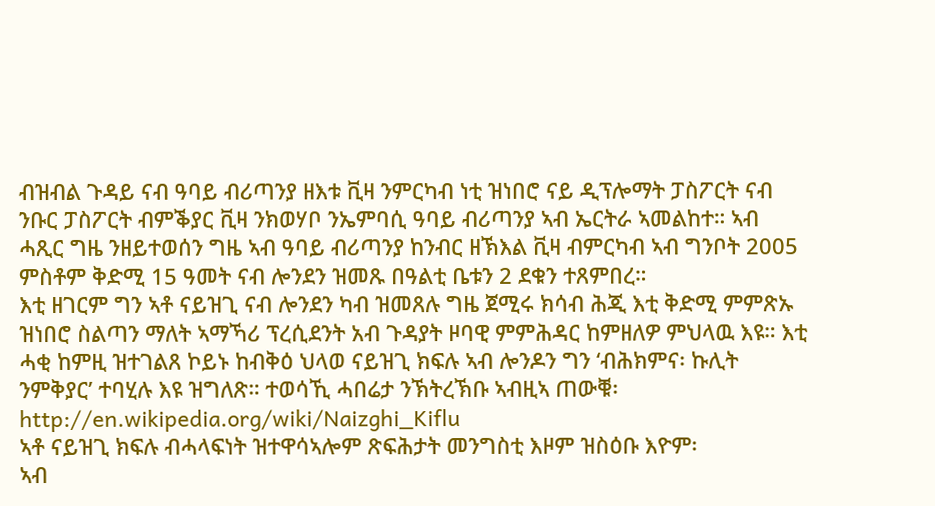ብዝብል ጉዳይ ናብ ዓባይ ብሪጣንያ ዘእቱ ቪዛ ንምርካብ ነቲ ዝነበሮ ናይ ዲፕሎማት ፓስፖርት ናብ ንቡር ፓስፖርት ብምቕያር ቪዛ ንክወሃቦ ንኤምባሲ ዓባይ ብሪጣንያ ኣብ ኤርትራ ኣመልከተ። ኣብ ሓጺር ግዜ ንዘይተወሰን ግዜ ኣብ ዓባይ ብሪጣንያ ከንብር ዘኽእል ቪዛ ብምርካብ ኣብ ግንቦት 2005 ምስቶም ቅድሚ 15 ዓመት ናብ ሎንደን ዝመጹ በዓልቲ ቤቱን 2 ደቁን ተጸምበረ።
እቲ ዘገርም ግን ኣቶ ናይዝጊ ናብ ሎንደን ካብ ዝመጸሉ ግዜ ጀሚሩ ክሳብ ሕጂ እቲ ቅድሚ ምምጽኡ ዝነበሮ ስልጣን ማለት ኣማኻሪ ፕረሲደንት አብ ጉዳያት ዞባዊ ምምሕዳር ከምዘለዎ ምህላዉ እዩ። እቲ ሓቂ ከምዚ ዝተገልጸ ኮይኑ ከብቅዕ ህላወ ናይዝጊ ክፍሉ ኣብ ሎንዶን ግን ‘ብሕክምና፡ ኩሊት ንምቅያር’ ተባሂሉ እዩ ዝግለጽ። ተወሳኺ ሓበሬታ ንኽትረኽቡ ኣብዚኣ ጠውቑ፡ http://en.wikipedia.org/wiki/Naizghi_Kiflu
ኣቶ ናይዝጊ ክፍሉ ብሓላፍነት ዝተዋሳኣሎም ጽፍሕታት መንግስቲ እዞም ዝስዕቡ እዮም፡
ኣብ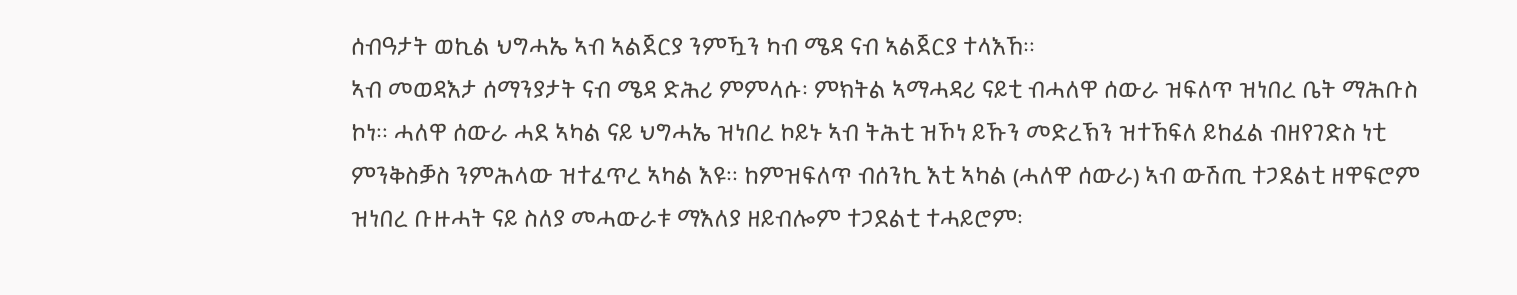ሰብዓታት ወኪል ህግሓኤ ኣብ ኣልጀርያ ንምዃን ካብ ሜዳ ናብ ኣልጀርያ ተላእኸ።
ኣብ መወዳእታ ሰማንያታት ናብ ሜዳ ድሕሪ ምምላሱ፡ ምክትል ኣማሓዳሪ ናይቲ ብሓለዋ ሰውራ ዝፍለጥ ዝነበረ ቤት ማሕቡስ ኮነ። ሓለዋ ሰውራ ሓደ ኣካል ናይ ህግሓኤ ዝነበረ ኮይኑ ኣብ ትሕቲ ዝኾነ ይኹን መድረኽን ዝተኸፍለ ይከፈል ብዘየገድስ ነቲ ምንቅስቓስ ንምሕላው ዝተፈጥረ ኣካል እዩ። ከምዝፍለጥ ብሰንኪ እቲ ኣካል (ሓለዋ ሰውራ) ኣብ ውሽጢ ተጋደልቲ ዘዋፍሮም ዝነበረ ቡዙሓት ናይ ስለያ መሓውራቱ ማእለያ ዘይብሎም ተጋደልቲ ተሓይሮም፡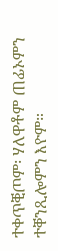ተቀጥቒጦም፡ ሃለዋቶም ጠፊኦምን ተቐንጺሎምን እዮም።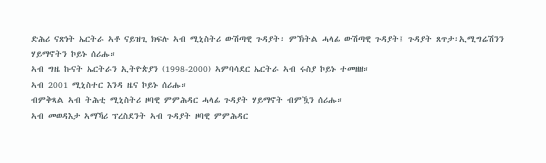ድሕሪ ናጽነት ኤርትራ ኣቶ ናይዝጊ ክፍሉ ኣብ ሚኒስትሪ ውሽጣዊ ጉዳያት፡ ምኽትል ሓላፊ ውሽጣዊ ጉዳያት፤ ጉዳያት ጸጥታ፡ኢሚግሬሽንን ሃይማኖትን ኮይኑ ሰሪሑ።
ኣብ ግዜ ኩናት ኤርትራን ኢትዮጵያን (1998-2000) ኣምባሳደር ኤርትራ ኣብ ሩስያ ኮይኑ ተመዘዘ።
ኣብ 2001 ሚኒስተር እንዳ ዜና ኮይኑ ሰሪሑ።
ብምቅጻል ኣብ ትሕቲ ሚኒስትሪ ዞባዊ ምምሕዳር ሓላፊ ጉዳያት ሃይማኖት ብምዃን ሰሪሑ።
ኣብ መወዳእታ ኣማኻሪ ፕረስደንት ኣብ ጉዳያት ዞባዊ ምምሕዳር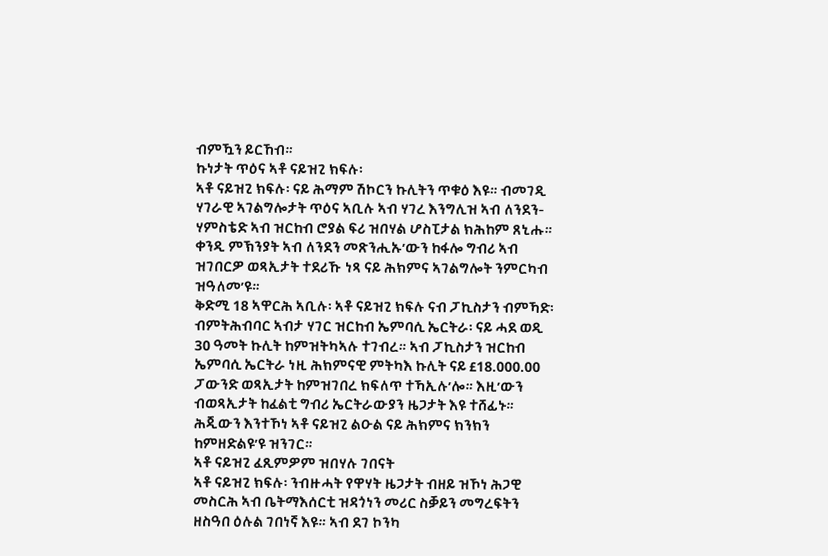ብምዃን ይርኸብ።
ኩነታት ጥዕና ኣቶ ናይዝጊ ክፍሉ፡
ኣቶ ናይዝጊ ክፍሉ፡ ናይ ሕማም ሽኮርን ኩሊትን ጥቁዕ እዩ። ብመገዲ ሃገራዊ ኣገልግሎታት ጥዕና ኣቢሉ ኣብ ሃገረ እንግሊዝ ኣብ ለንደን-ሃምስቴድ ኣብ ዝርከብ ሮያል ፍሪ ዝበሃል ሆስፒታል ክሕከም ጸኒሑ። ቀንዲ ምኽንያት ኣብ ለንደን መጽንሒኡ’ውን ከፋሎ ግብሪ ኣብ ዝገበርዎ ወጻኢታት ተደሪኹ ነጻ ናይ ሕክምና ኣገልግሎት ንምርካብ ዝዓለመ’ዩ።
ቅድሚ 18 ኣዋርሕ ኣቢሉ፡ ኣቶ ናይዝጊ ክፍሉ ናብ ፓኪስታን ብምኻድ፡ ብምትሕብባር ኣብታ ሃገር ዝርከብ ኤምባሲ ኤርትራ፡ ናይ ሓደ ወዲ 30 ዓመት ኩሊት ከምዝትካኣሉ ተገብረ። ኣብ ፓኪስታን ዝርከብ ኤምባሲ ኤርትራ ነዚ ሕክምናዊ ምትካእ ኩሊት ናይ £18.000.00 ፓውንድ ወጻኢታት ከምዝገበረ ክፍለጥ ተኻኢሉ’ሎ። እዚ’ውን ብወጻኢታት ከፈልቲ ግብሪ ኤርትራውያን ዜጋታት እዩ ተሸፊኑ። ሕጂውን እንተኾነ ኣቶ ናይዝጊ ልዑል ናይ ሕክምና ክንክን ከምዘድልዩ’ዩ ዝንገር።
ኣቶ ናይዝጊ ፈጺምዎም ዝበሃሉ ገበናት
ኣቶ ናይዝጊ ክፍሉ፡ ንብዙሓት የዋሃት ዜጋታት ብዘይ ዝኾነ ሕጋዊ መስርሕ ኣብ ቤትማእሰርቲ ዝዳጎነን መሪር ስቓይን መግረፍትን ዘስዓበ ዕሉል ገበነኛ እዩ። ኣብ ደገ ኮንካ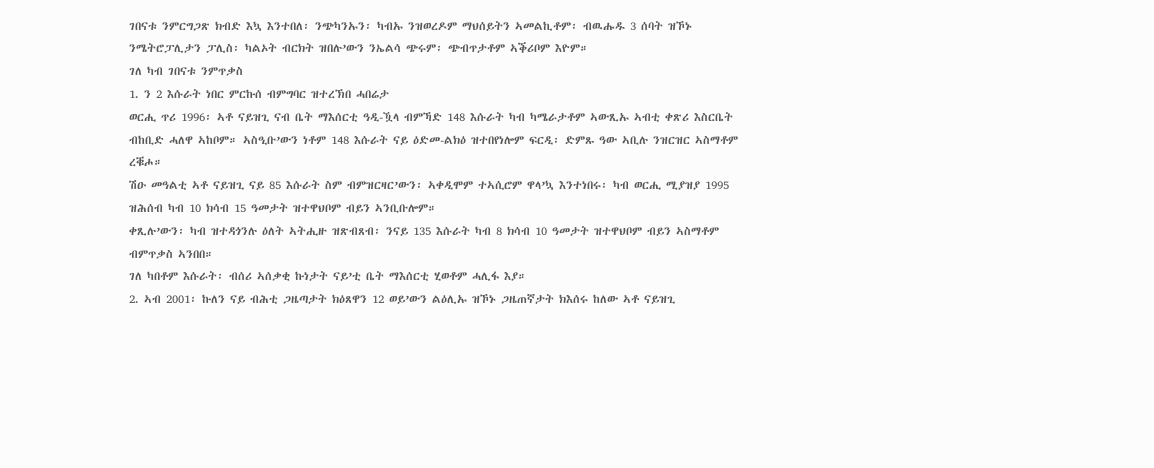ገበናቱ ንምርግጋጽ ክብድ እኳ እንተበለ፡ ንጭካንኡን፡ ካብኡ ንዝወረዶም ማህሰይትን ኣመልኪቶም፡ ብዉሑዱ 3 ሰባት ዝኾኑ ንሜትሮፓሊታን ፓሊስ፡ ካልኦት ብርክት ዝበሉ’ውን ንኤልሳ ጭሩም፡ ጭብጥታቶም ኣቕሪቦም እዮም።
ገለ ካብ ገበናቱ ንምጥቃስ
1. ን 2 እሱራት ነበር ምርኩሰ ብምግባር ዝተረኽበ ሓበሬታ
ወርሒ ጥሪ 1996፡ ኣቶ ናይዝጊ ናብ ቤት ማእሰርቲ ዓዲ-ዃላ ብምኻድ 148 እሱራት ካብ ካሜራታቶም ኣውጺኡ ኣብቲ ቀጽሪ እስርቤት ብከቢድ ሓለዋ ኣከቦም። ኣስዒቡ’ውን ነቶም 148 እሱራት ናይ ዕድመ-ልክዕ ዝተበየነሎም ፍርዲ፡ ድምጹ ዓው ኣቢሉ ንዝርዝር ኣስማቶም ረቑሖ።
ሽዑ መዓልቲ ኣቶ ናይዝጊ ናይ 85 እሱራት ስም ብምዝርዛር’ውን፡ ኣቀዲሞም ተኣሲሮም ዋላ’ኳ እንተነበሩ፡ ካብ ወርሒ ሚያዝያ 1995 ዝሕሰብ ካብ 10 ክሳብ 15 ዓመታት ዝተዋህቦም ብይን ኣንቢቡሎም።
ቀጺሉ’ውን፡ ካብ ዝተዳጎንሉ ዕለት ኣትሒዙ ዝጽብጸብ፡ ንናይ 135 እሱራት ካብ 8 ክሳብ 10 ዓመታት ዝተዋህቦም ብይን ኣስማቶም ብምጥቃስ ኣንበበ።
ገለ ካበቶም እሱራት፡ ብሰሪ ኣሰቃቂ ኩነታት ናይ’ቲ ቤት ማእሰርቲ ሂወቶም ሓሊፋ እያ።
2. ኣብ 2001፡ ኩለን ናይ ብሕቲ ጋዜጣታት ክዕጸዋን 12 ወይ’ውን ልዕሊኡ ዝኾኑ ጋዜጠኛታት ክእሰሩ ከለው ኣቶ ናይዝጊ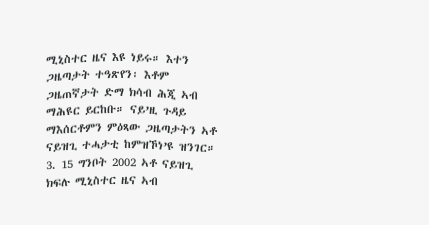ሚኒስተር ዜና እዩ ነይሩ። እተን ጋዜጣታት ተዓጽየን፡ እቶም ጋዜጠኛታት ድማ ክሳብ ሕጂ ኣብ ማሕዩር ይርከቡ። ናይ’ዚ ጉዳይ ማእሰርቶምን ምዕጻው ጋዜጣታትን ኣቶ ናይዝጊ ተሓታቲ ከምዝኾነ’ዩ ዝንገር።
3. 15 ግንቦት 2002 ኣቶ ናይዝጊ ክፍሉ ሚኒስተር ዜና ኣብ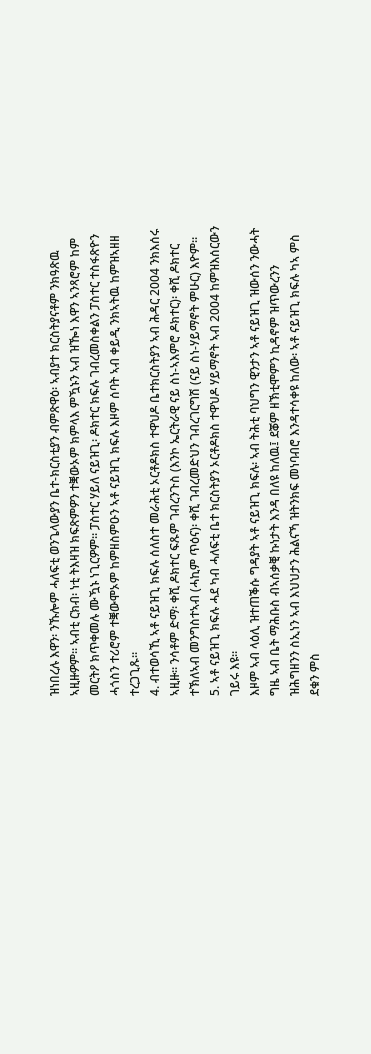ዝነበረሉ እዋን፡ ንኹሎም ሓለፍቲ ወንጌላውያን ቤተ-ክርስቲያን ብምጽዋዕ፡ ኣብያተ ክርስትያናቶም ንክዓጽዉ ኣዚዙዎም። ኣብቲ ርክብ፡ ነቲ ትእዛዝ ክፍጽምዎን ተቛውኦም ክምላእ ምዃኑን ኣብ ዝዀነ እዋን ኣንጻሮም ከም መርትዖ ክጥቀመሉ ሙዃኑ ነጊርዎም። ፓስተር ሃይለ ናይዝጊ፡ ዶክተር ክፍሉ ገብረመስቀልን ፓስተር ተስፋጽዮን ሓጎስን ተሪሮም ተቛውሞኦም ከምዘስምዑን ኣቶ ናይዝጊ ክፍሉ እዞም ሰባት ኣብ ቀይዲ ንክኣትዉ ከምዝኣዘዘ ተረጋጊጹ።
4. ብተወሳኺ ኣቶ ናይዝጊ ክፍሉ ሰለስተ መራሕቲ ኦርቶዶክስ ተዋህዶ ቤተክርስትያን ኣብ ሕዳር 2004 ንክእሰሩ ኣዚዙ። ንሳቶም ድማ፡ ቀሺ ዶክተር ፍጹም ገብረንጉስ (እንኮ ኤርትራዊ ናይ ስነ-ኣእምሮ ዶክተር)፡ ቀሺ ዶክተር ተኽለኣብ መንግስተኣብ (ሓኪም ጥዕና)፡ ቀሺ ገብረመድህን ገብረገርግሽ (ናይ ስነ-ሃይማኖት ምሁር) እዮም።
5. ኣቶ ናይዝጊ ክፍሉ ሓደ ካብ ሓለፍቲ ቤተ ክርስትያን ኦርቶዶክስ ተዋህዶ ሃይማኖት ኣብ 2004 ከምዝእሰርውን ገይሩ እዩ።
እዞም ኣብ ላዕሊ ዝተጠቕሱ ግዳያት ኣቶ ናይዝጊ ክፍሉ፡ ኣብ ትሕቲ ባህግን ዊንታን ኣቶ ናይዝጊ ዝውሰን ንውሓት ግዜ ኣብ ቤት ማሕቡስ ብኣሰቃቒ ኩነታት እንዳ በለዩ ከለዉ፤ ደቖም ዘኽቲሞምን ኪዳኖም ዝጥውረንን ዝሕግዘንን ስኢነን ኣብ እህህታን ሕልናኻ ዝትንክፍ መነባብሮ እንዳተሳቀዩ ከለው፡ ኣቶ ናይዝጊ ክፍሉ ካኣ ምስ ደቁን ምስ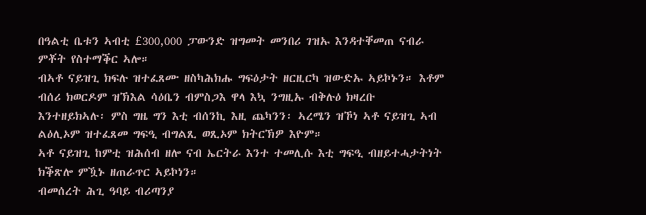በዓልቲ ቤቱን ኣብቲ £300,000 ፓውንድ ዝግመት መንበሪ ገዝኡ እንዳተቐመጠ ናብራ ምቾት የስተማቕር ኣሎ።
ብኣቶ ናይዝጊ ክፍሉ ዝተፈጸሙ ዘስካሕክሑ ግፍዕታት ዘርዚርካ ዝውድኡ ኣይኮኑን። እቶም ብሰሪ ክወርዶም ዝኽእል ሳዕቤን ብምስጋእ ዋላ እኳ ንግዚኡ ብቅሉዕ ክዛረቡ እንተዘይክኣሉ፡ ምስ ግዜ ግን እቲ ብሰንኪ እዚ ጨካንን፡ ኣረሜን ዝኾነ ኣቶ ናይዝጊ ኣብ ልዕሊኦም ዝተፈጸመ ግፍዒ ብግልጺ ወጺኦም ክትርኽዎ እዮም።
ኣቶ ናይዝጊ ከምቲ ዝሕሰብ ዘሎ ናብ ኤርትራ እንተ ተመሊሱ እቲ ግፍዒ ብዘይተሓታትነት ክቕጽሎ ምዃኑ ዘጠራጥር ኣይኮነን።
ብመሰረት ሕጊ ዓባይ ብሪጣንያ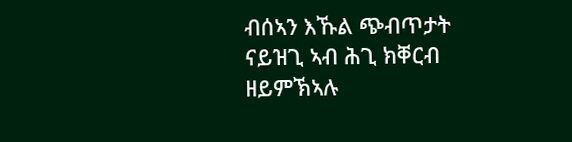ብሰኣን እኹል ጭብጥታት ናይዝጊ ኣብ ሕጊ ክቐርብ ዘይምኽኣሉ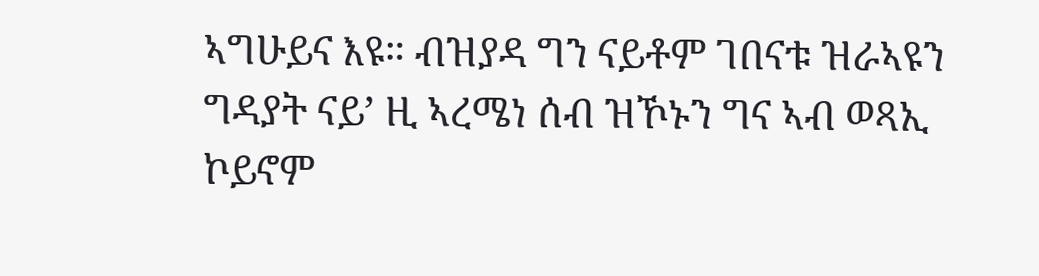ኣግሁይና እዩ። ብዝያዳ ግን ናይቶም ገበናቱ ዝራኣዩን ግዳያት ናይ’ ዚ ኣረሜነ ሰብ ዝኾኑን ግና ኣብ ወጻኢ ኮይኖም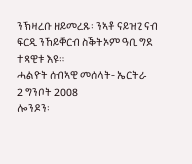ንኽዛረቡ ዘይመረጹ፡ ንኣቶ ናይዝጊ ናብ ፍርዲ ንኸይቐርብ ስቕትኦም ዓቢ ግደ ተጻዊቱ እዩ።
ሓልዮት ሰብኣዊ መሰላት- ኤርትራ
2 ግንቦት 2008
ሎንዶን፡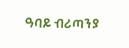ዓባይ ብሪጣንያ